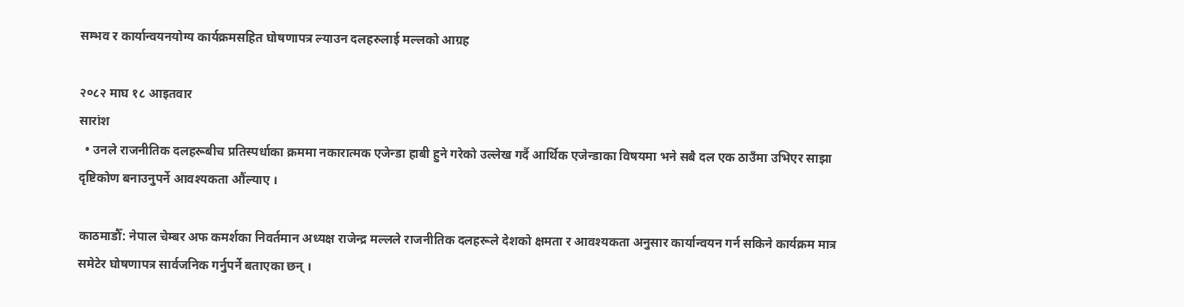सम्भव र कार्यान्वयनयोग्य कार्यक्रमसहित घोषणापत्र ल्याउन दलहरुलाई मल्लको आग्रह

२०८२ माघ १८ आइतवार
सारांश
  • उनले राजनीतिक दलहरूबीच प्रतिस्पर्धाका क्रममा नकारात्मक एजेन्डा हाबी हुने गरेको उल्लेख गर्दै आर्थिक एजेन्डाका विषयमा भने सबै दल एक ठाउँमा उभिएर साझा दृष्टिकोण बनाउनुपर्ने आवश्यकता औंल्याए ।

काठमाडौँ: नेपाल चेम्बर अफ कमर्शका निवर्तमान अध्यक्ष राजेन्द्र मल्लले राजनीतिक दलहरूले देशको क्षमता र आवश्यकता अनुसार कार्यान्वयन गर्न सकिने कार्यक्रम मात्र समेटेर घोषणापत्र सार्वजनिक गर्नुपर्ने बताएका छन् ।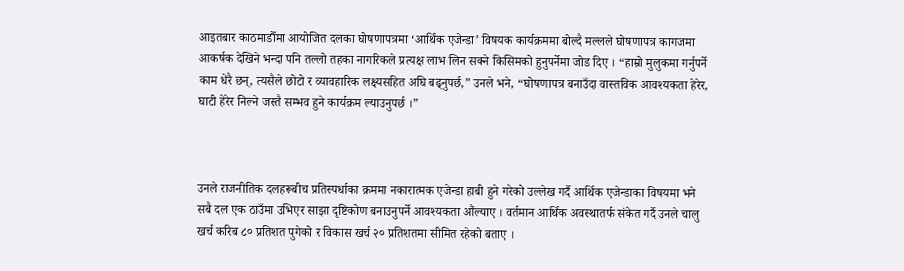आइतबार काठमाडौँमा आयोजित दलका घोषणापत्रमा ‘आर्थिक एजेन्डा’ विषयक कार्यक्रममा बोल्दै मल्लले घोषणापत्र कागजमा आकर्षक देखिने भन्दा पनि तल्लो तहका नागरिकले प्रत्यक्ष लाभ लिन सक्ने किसिमको हुनुपर्नेमा जोड दिए । “हाम्रो मुलुकमा गर्नुपर्ने काम धेरै छन्, त्यसैले छोटो र व्यावहारिक लक्ष्यसहित अघि बढ्नुपर्छ,” उनले भने, “घोषणापत्र बनाउँदा वास्तविक आवश्यकता हेरेर, घाटी हेरेर निल्ने जस्तै सम्भव हुने कार्यक्रम ल्याउनुपर्छ ।”



उनले राजनीतिक दलहरूबीच प्रतिस्पर्धाका क्रममा नकारात्मक एजेन्डा हाबी हुने गरेको उल्लेख गर्दै आर्थिक एजेन्डाका विषयमा भने सबै दल एक ठाउँमा उभिएर साझा दृष्टिकोण बनाउनुपर्ने आवश्यकता औंल्याए । वर्तमान आर्थिक अवस्थातर्फ संकेत गर्दै उनले चालु खर्च करिब ८० प्रतिशत पुगेको र विकास खर्च २० प्रतिशतमा सीमित रहेको बताए ।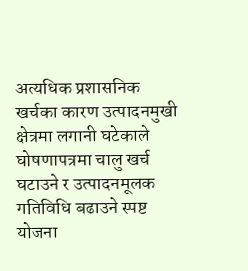अत्यधिक प्रशासनिक खर्चका कारण उत्पादनमुखी क्षेत्रमा लगानी घटेकाले घोषणापत्रमा चालु खर्च घटाउने र उत्पादनमूलक गतिविधि बढाउने स्पष्ट योजना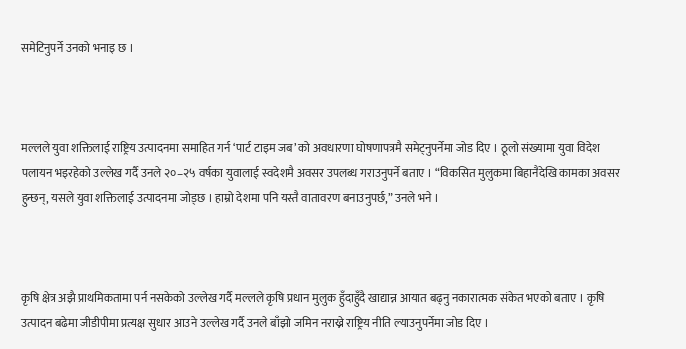समेटिनुपर्ने उनको भनाइ छ ।



मल्लले युवा शक्तिलाई राष्ट्रिय उत्पादनमा समाहित गर्न ‘पार्ट टाइम जब’ को अवधारणा घोषणापत्रमै समेट्नुपर्नेमा जोड दिए । ठूलो संख्यामा युवा विदेश पलायन भइरहेको उल्लेख गर्दै उनले २०–२५ वर्षका युवालाई स्वदेशमै अवसर उपलब्ध गराउनुपर्ने बताए । “विकसित मुलुकमा बिहानैदेखि कामका अवसर हुन्छन्, यसले युवा शक्तिलाई उत्पादनमा जोड्छ । हाम्रो देशमा पनि यस्तै वातावरण बनाउनुपर्छ,” उनले भने ।



कृषि क्षेत्र अझै प्राथमिकतामा पर्न नसकेको उल्लेख गर्दै मल्लले कृषि प्रधान मुलुक हुँदाहुँदै खाद्यान्न आयात बढ्नु नकारात्मक संकेत भएको बताए । कृषि उत्पादन बढेमा जीडीपीमा प्रत्यक्ष सुधार आउने उल्लेख गर्दै उनले बाँझो जमिन नराख्ने राष्ट्रिय नीति ल्याउनुपर्नेमा जोड दिए ।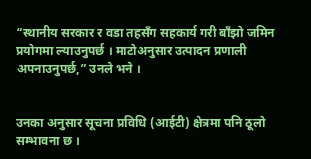“स्थानीय सरकार र वडा तहसँग सहकार्य गरी बाँझो जमिन प्रयोगमा ल्याउनुपर्छ । माटोअनुसार उत्पादन प्रणाली अपनाउनुपर्छ,” उनले भने ।


उनका अनुसार सूचना प्रविधि (आईटी) क्षेत्रमा पनि ठूलो सम्भावना छ ।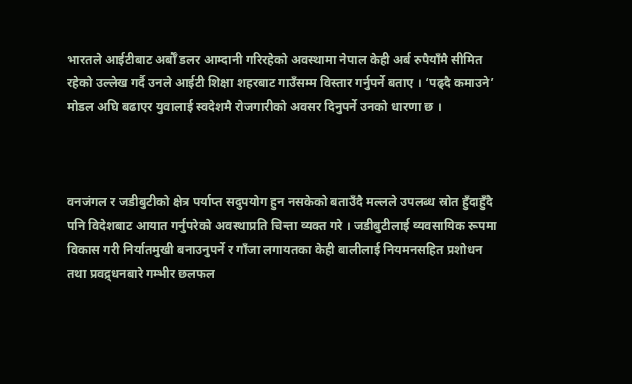भारतले आईटीबाट अर्बौँ डलर आम्दानी गरिरहेको अवस्थामा नेपाल केही अर्ब रुपैयाँमै सीमित रहेको उल्लेख गर्दै उनले आईटी शिक्षा शहरबाट गाउँसम्म विस्तार गर्नुपर्ने बताए । ‘पढ्दै कमाउने’ मोडल अघि बढाएर युवालाई स्वदेशमै रोजगारीको अवसर दिनुपर्ने उनको धारणा छ ।



वनजंगल र जडीबुटीको क्षेत्र पर्याप्त सदुपयोग हुन नसकेको बताउँदै मल्लले उपलब्ध स्रोत हुँदाहुँदै पनि विदेशबाट आयात गर्नुपरेको अवस्थाप्रति चिन्ता व्यक्त गरे । जडीबुटीलाई व्यवसायिक रूपमा विकास गरी निर्यातमुखी बनाउनुपर्ने र गाँजा लगायतका केही बालीलाई नियमनसहित प्रशोधन तथा प्रवद्र्धनबारे गम्भीर छलफल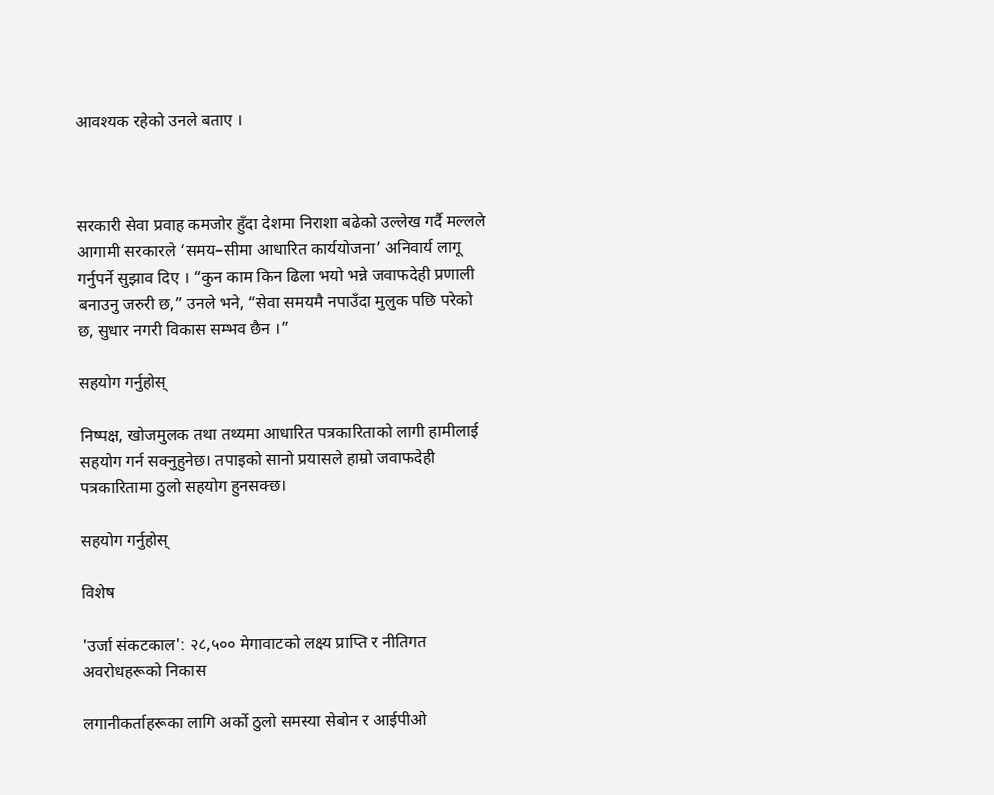आवश्यक रहेको उनले बताए ।



सरकारी सेवा प्रवाह कमजोर हुँदा देशमा निराशा बढेको उल्लेख गर्दै मल्लले आगामी सरकारले ‘समय–सीमा आधारित कार्ययोजना’ अनिवार्य लागू गर्नुपर्ने सुझाव दिए । “कुन काम किन ढिला भयो भन्ने जवाफदेही प्रणाली बनाउनु जरुरी छ,” उनले भने, “सेवा समयमै नपाउँदा मुलुक पछि परेको छ, सुधार नगरी विकास सम्भव छैन ।”

सहयोग गर्नुहोस्

निष्पक्ष, खोजमुलक तथा तथ्यमा आधारित पत्रकारिताको लागी हामीलाई सहयोग गर्न सक्नुहुनेछ। तपाइको सानो प्रयासले हाम्रो जवाफदेही पत्रकारितामा ठुलो सहयोग हुनसक्छ।

सहयोग गर्नुहोस्

विशेष

'उर्जा संकटकाल': २८,५०० मेगावाटको लक्ष्य प्राप्ति र नीतिगत अवरोधहरूको निकास

लगानीकर्ताहरूका लागि अर्को ठुलो समस्या सेबोन र आईपीओ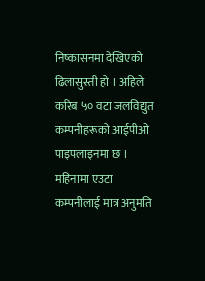निष्कासनमा देखिएको ढिलासुस्ती हो । अहिले करिब ५० वटा जलविद्युत कम्पनीहरूको आईपीओ पाइपलाइनमा छ । महिनामा एउटा कम्पनीलाई मात्र अनुमति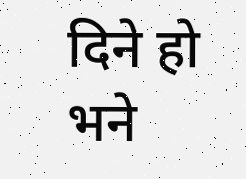दिने हो भने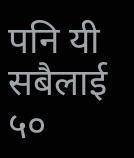पनि यी सबैलाई ५०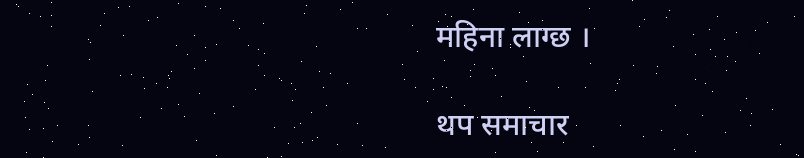महिना लाग्छ ।

थप समाचार